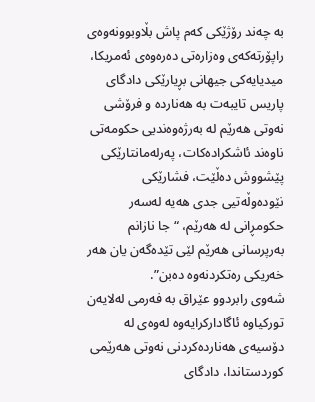بە چەند رۆژێكی كەم پاش بڵاوبوونەوەی راپۆرتەكەی وەزارەتی دەرەوەی ئەمریكا، میدیایەكی جیهانی بڕیارێكی دادگای پاریس تایبەت بە هەناردە و فرۆشی نەوتی هەرێم لە بەرژەوەندیی حكومەتی ناوەند ئاشكرادەكات، پەرلەمانتارێكی پێشووش دەڵێت، فشارێكی نێودەوڵەتیی جدی هەیە لەسەر حكومڕانی لە هەرێم، “جا نازانم بەرپرسانی هەرێم لێی تێدەگەن یان هەر خەریكی رەتكردنەوە دەبن”.
شەوی رابردوو عێراق بە فەرمی لەلایەن توركیاوە ئاگاداركرایەوە لەوەی لە دۆسیەی هەناردەكردنی نەوتی هەرێمی كوردستاندا، دادگای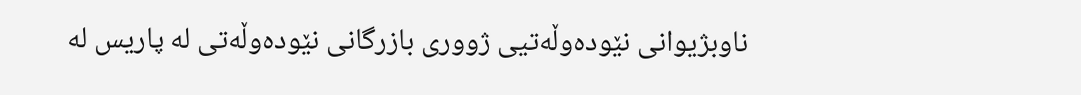ناوبژیوانی نێودەوڵەتیی ژووری بازرگانی نێودەوڵەتی لە پاریس لە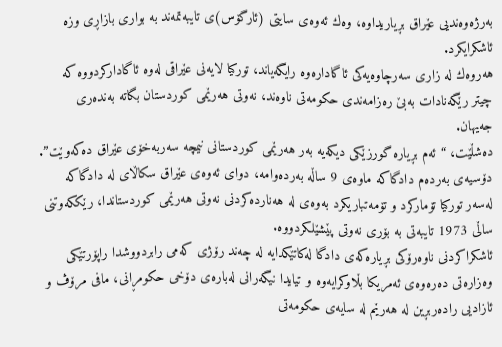بەرژەوەندیی عێراق بڕیاریداوە، وەك ئەوەی سایتی (ئارگۆس)ی تایبەتمەند بە بواری بازاڕی وزە ئاشكرایكرد.
هەروەك لە زاری سەرچاوەیەكی ئاگادارەوە رایگەیاند، توركیا لایەنی عێراقی لەوە ئاگاداركردووە كە چیتر رێگەنادات بەبێ رەزامەندی حكومەتی ناوەند، نەوتی هەرێمی كوردستان بگاتە بەندەری جەیهان.
دەشڵێت، “ئەم بڕیارە گورزێكی دیكەیە بەر هەرێمی كوردستانی نیمچە سەربەخۆی عێراق دەكەوێت”.
دۆسیەی بەردەم دادگاكە ماوەی 9 ساڵە بەردەوامە، دوای ئەوەی عێراق سكاڵای لە دادگاكە لەسەر توركیا تۆماركرد و تۆمەتباریكرد بەوەی لە هەناردەكردنی نەوتی هەرێمی كوردستاندا، رێككەوتنی ساڵی 1973 تایبەتی بە بۆری نەوتی پێشێلكردووە.
ئاشكراكردنی ناوەرۆكی بڕیارەكەی دادگا لەكاتێكدایە لە چەند رۆژی كەمی رابردووشدا راپۆرتێكی وەزارەتی دەرەوەی ئەمریكا بڵاوكرایەوە و تیایدا نیگەرانی لەبارەی دۆخی حكومڕانی، مافی مرۆڤ و ئازادیی رادەربڕین لە هەرێم لە سایەی حكومەتی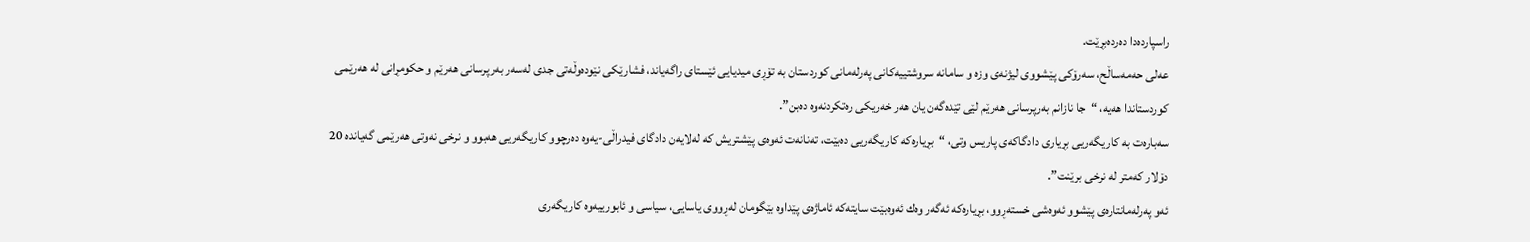راسپاردەدا دەردەبڕێت.
عەلی حەمەساڵح، سەرۆكی پێشووی لیژنەی وزە و سامانە سروشتییەكانی پەرلەمانی كوردستان بە تۆڕی میدیایی ئێستای راگەیاند، فشارێكی نێودەوڵەتی جدی لەسەر بەرپرسانی هەرێم و حكومڕانی لە هەرێمی كوردستاندا هەیە، “جا نازانم بەرپرسانی هەرێم لێی تێدەگەن یان هەر خەریكی رەتكردنەوە دەبن”.
سەبارەت بە كاریگەریی بڕیاری دادگاكەی پاریس وتی، “بڕیارەكە كاریگەریی دەبێت، تەنانەت ئەوەی پێشتریش كە لەلایەن دادگای فیدراڵی-یەوە دەرچوو كاریگەریی هەبوو و نرخی نەوتی هەرێمی گەیاندە 20 دۆلار كەمتر لە نرخی برێنت”.
ئەو پەرلەمانتارەی پێشوو ئەوەشی خستەڕوو، بڕیارەكە ئەگەر وەك ئەوەبێت سایتەكە ئاماژەی پێداوە بێگومان لەڕووی یاسایی، سیاسی و ئابورییەوە كاریگەری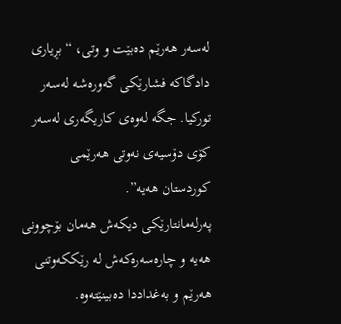لەسەر هەرێم دەبێت و وتی، “بڕیاری دادگاكە فشارێكی گەورەشە لەسەر توركیا. جگە لەوەی كاریگەری لەسەر كۆی دۆسیەی نەوتی هەرێمی كوردستان هەیە”.
پەرلەمانتارێكی دیكەش هەمان بۆچوونی هەیە و چارەسەرەكەش لە رێككەوتنی هەرێم و بەغداددا دەبینێتەوە.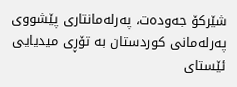شێركۆ جەودەت، پەرلەمانتاری پێشووی پەرلەمانی كوردستان بە تۆڕی میدیایی ئێستای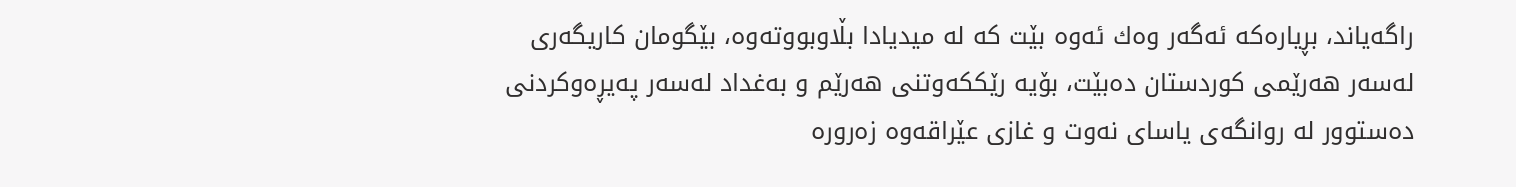راگەیاند، بڕیارەكە ئەگەر وەك ئەوە بێت كە لە میدیادا بڵاوبووتەوە، بێگومان كاریگەری لەسەر هەرێمی كوردستان دەبێت، بۆیە رێككەوتنی هەرێم و بەغداد لەسەر پەیڕەوكردنی دەستوور لە روانگەی یاسای نەوت و غازی عێراقەوە زەرورە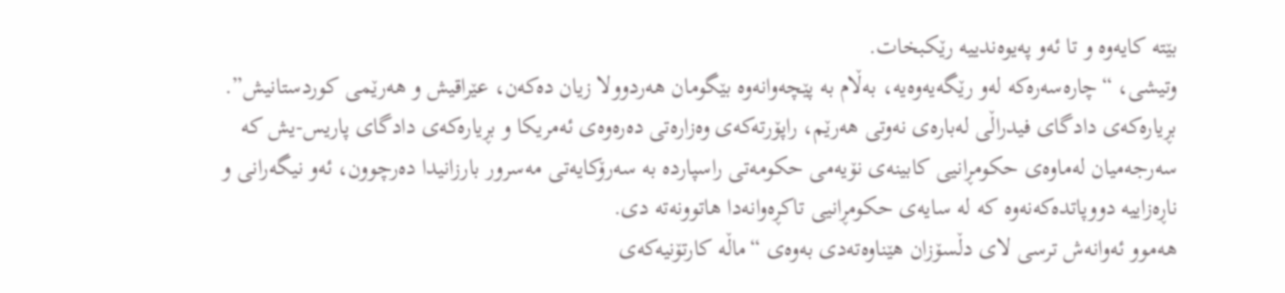بێتە كایەوە و تا ئەو پەیوەندییە رێكبخات.
وتیشی، “چارەسەرەكە لەو رێگەیەوەیە، بەڵام بە پێچەوانەوە بێگومان هەردوولا زیان دەكەن، عێراقیش و هەرێمی كوردستانیش”.
بڕیارەكەی دادگای فیدراڵی لەبارەی نەوتی هەرێم، راپۆرتەكەی وەزارەتی دەرەوەی ئەمریكا و بڕیارەكەی دادگای پاریس-یش كە سەرجەمیان لەماوەی حكومڕانیی كابینەی نۆیەمی حكومەتی راسپاردە بە سەرۆكایەتی مەسرور بارزانیدا دەرچوون، ئەو نیگەرانی و ناڕەزاییە دووپاتدەكەنەوە كە لە سایەی حكومڕانیی تاكڕەوانەدا هاتوونەتە دی.
هەموو ئەوانەش ترسی لای دڵسۆزان هێناوەتەدی بەوەی “ماڵە كارتۆنیەكەی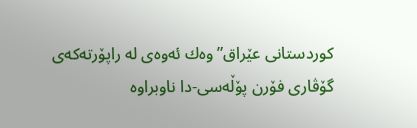كوردستانی عێراق” وەك ئەوەی لە راپۆرتەكەی گۆڤاری فۆرن پۆڵەسی-دا ناوبراوە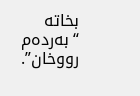بخاتە “بەردەم رووخان”.